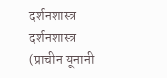दर्शनशास्त्र
दर्शनशास्त्र (प्राचीन यूनानी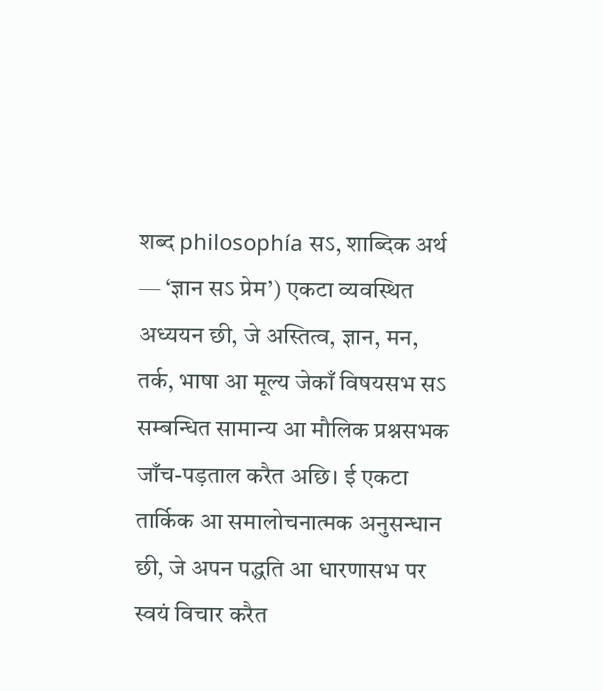शब्द philosophía सऽ, शाब्दिक अर्थ — ‘ज्ञान सऽ प्रेम’) एकटा व्यवस्थित अध्ययन छी, जे अस्तित्व, ज्ञान, मन, तर्क, भाषा आ मूल्य जेकाँ विषयसभ सऽ सम्बन्धित सामान्य आ मौलिक प्रश्नसभक जाँच-पड़ताल करैत अछि। ई एकटा तार्किक आ समालोचनात्मक अनुसन्धान छी, जे अपन पद्धति आ धारणासभ पर स्वयं विचार करैत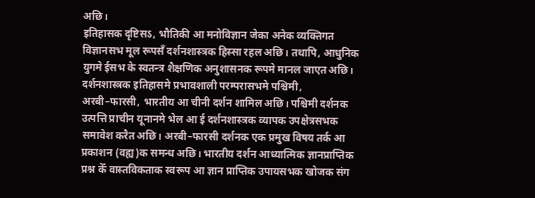अछि।
इतिहासक दृष्टिसऽ, भौतिकी आ मनोविज्ञान जेका अनेक व्यक्तिगत विज्ञानसभ मूल रूपसँ दर्शनशास्त्रक हिस्सा रहल अछि। तथापि, आधुनिक युगमे ईसभ के स्वतन्त्र शैक्षणिक अनुशासनक रूपमे मानल जाएत अछि। दर्शनशास्त्रक इतिहासमे प्रभावशाली परम्परासभमे पश्चिमी, अरबी–फारसी, भारतीय आ चीनी दर्शन शामिल अछि। पश्चिमी दर्शनक उत्पत्ति प्राचीन यूनानमे भेल आ ई दर्शनशास्त्रक व्यापक उपक्षेत्रसभक समावेश करैत अछि। अरबी–फारसी दर्शनक एक प्रमुख विषय तर्क आ प्रकाशन (वह्य)क समन्ध अछि। भारतीय दर्शन आध्यात्मिक ज्ञानप्राप्तिक प्रश्न केँ वास्तविकताक स्वरूप आ ज्ञान प्राप्तिक उपायसभक खोजक संग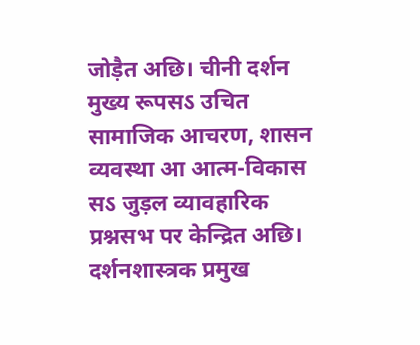जोड़ैत अछि। चीनी दर्शन मुख्य रूपसऽ उचित सामाजिक आचरण, शासन व्यवस्था आ आत्म-विकास सऽ जुड़ल व्यावहारिक प्रश्नसभ पर केन्द्रित अछि।
दर्शनशास्त्रक प्रमुख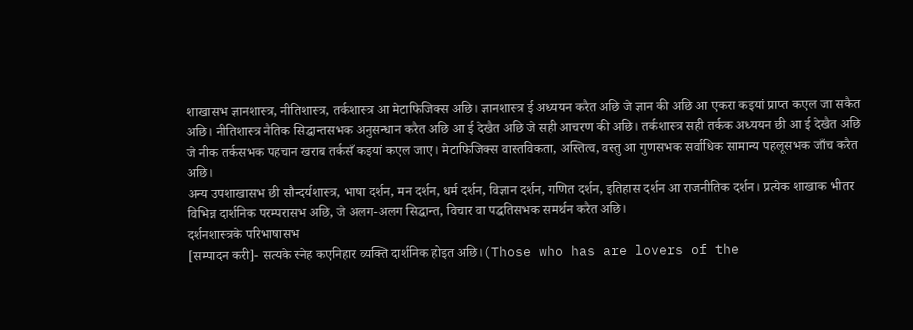शाखासभ ज्ञानशास्त्र, नीतिशास्त्र, तर्कशास्त्र आ मेटाफिजिक्स अछि। ज्ञानशास्त्र ई अध्ययन करैत अछि जे ज्ञान की अछि आ एकरा कइयां प्राप्त कएल जा सकैत अछि। नीतिशास्त्र नैतिक सिद्धान्तसभक अनुसन्धान करैत अछि आ ई देखैत अछि जे सही आचरण की अछि। तर्कशास्त्र सही तर्कक अध्ययन छी आ ई देखैत अछि जे नीक तर्कसभक पहचान खराब तर्कसँ कइयां कएल जाए। मेटाफिजिक्स वास्तविकता, अस्तित्व, वस्तु आ गुणसभक सर्वाधिक सामान्य पहलूसभक जाँच करैत अछि।
अन्य उपशाखासभ छी सौन्दर्यशास्त्र, भाषा दर्शन, मन दर्शन, धर्म दर्शन, विज्ञान दर्शन, गणित दर्शन, इतिहास दर्शन आ राजनीतिक दर्शन। प्रत्येक शाखाक भीतर विभिन्न दार्शनिक परम्परासभ अछि, जे अलग-अलग सिद्धान्त, विचार वा पद्धतिसभक समर्थन करैत अछि।
दर्शनशास्त्रके परिभाषासभ
[सम्पादन करी]- सत्यके स्नेह कएनिहार व्यक्ति दार्शनिक होइत अछि।(Those who has are lovers of the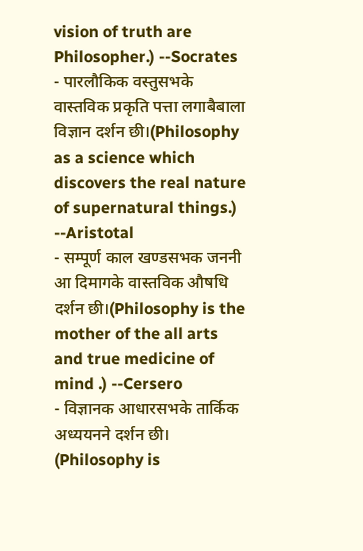vision of truth are Philosopher.) --Socrates
- पारलौकिक वस्तुसभके वास्तविक प्रकृति पत्ता लगाबैबाला विज्ञान दर्शन छी।(Philosophy as a science which discovers the real nature of supernatural things.) --Aristotal
- सम्पूर्ण काल खण्डसभक जननी आ दिमागके वास्तविक औषधि दर्शन छी।(Philosophy is the mother of the all arts and true medicine of mind .) --Cersero
- विज्ञानक आधारसभके तार्किक अध्ययनने दर्शन छी। (Philosophy is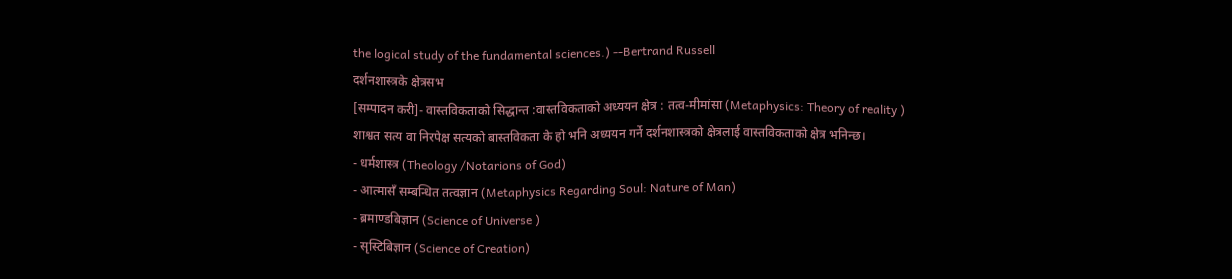the logical study of the fundamental sciences.) --Bertrand Russell
दर्शनशास्त्रके क्षेत्रसभ
[सम्पादन करी]- वास्तविकताको सिद्धान्त :वास्तविकताको अध्ययन क्षेत्र : तत्व-मीमांसा (Metaphysics: Theory of reality )
शाश्वत सत्य वा निरपेक्ष सत्यको बास्तविकता के हो भनि अध्ययन गर्ने दर्शनशास्त्रको क्षेत्रलाई वास्तविकताको क्षेत्र भनिन्छ।
- धर्मशास्त्र (Theology /Notarions of God)
- आत्मासँ सम्बन्धित तत्वज्ञान (Metaphysics Regarding Soul: Nature of Man)
- ब्रमाण्डबिज्ञान (Science of Universe )
- सृस्टिबिज्ञान (Science of Creation)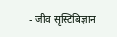- जीव सृस्टिबिज्ञान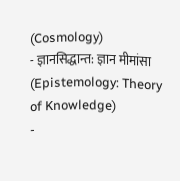(Cosmology)
- ज्ञानसिद्धान्त: ज्ञान मीमांसा (Epistemology: Theory of Knowledge)
-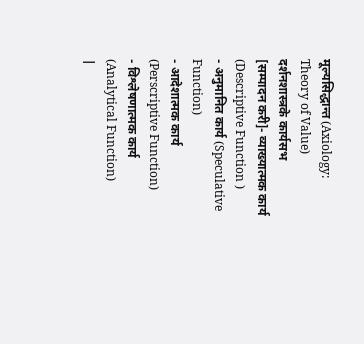मूल्यसिद्धान्त (Axiology: Theory of Value)
दर्शनशास्त्रके कार्यसभ
[सम्पादन करी]- व्याख्यात्मक कार्य (Descriptive Function )
- अनुमानित कार्य (Speculative Function)
- आदेशात्मक कार्य (Perscriptive Function)
- विश्लेषणात्मक कार्य (Analytical Function)
|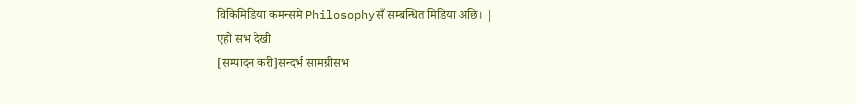विकिमिडिया कमन्समे Philosophyसँ सम्बन्धित मिडिया अछि। |
एहो सभ देखी
[सम्पादन करी]सन्दर्भ सामग्रीसभ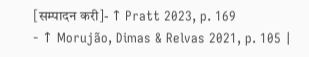[सम्पादन करी]- ↑ Pratt 2023, p. 169
- ↑ Morujão, Dimas & Relvas 2021, p. 105 |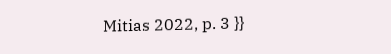Mitias 2022, p. 3 }}